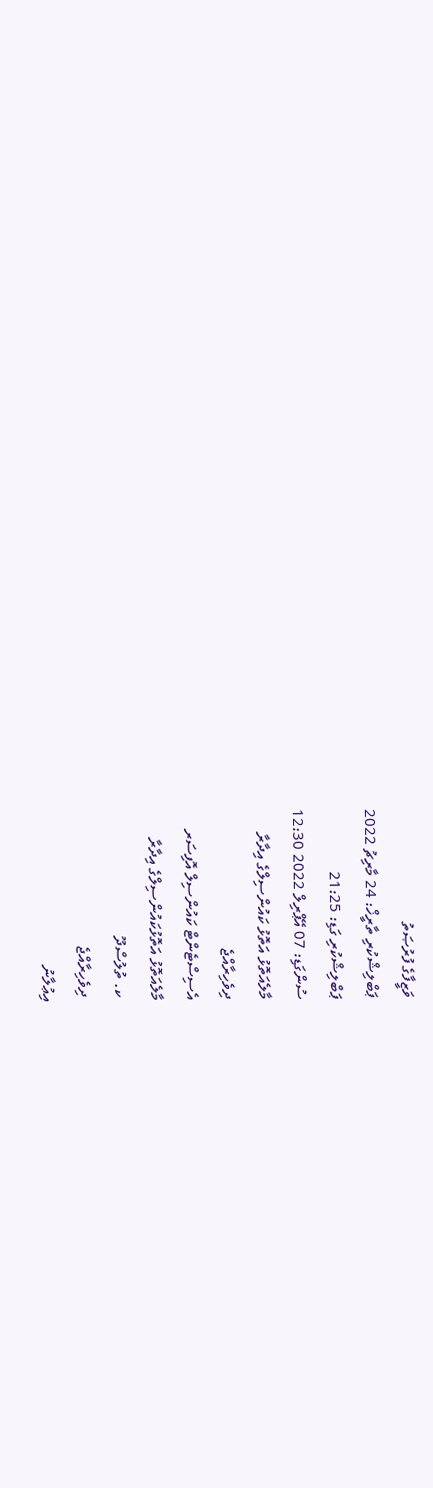ވަޒީފާގެ ފުރުޞަތު
ޕަބްލިޝްކުރި ތާރީޚް: 24 މާރިޗު 2022
ޕަބްލިޝްކުރި ގަޑި: 21:25
ސުންގަޑި: 07 އޭޕްރިލް 2022 12:30
މާލެއަތޮޅު އަތޮޅު ކައުންސިލްގެ އިދާރާ
ދިވެހިރާއްޖެ
އެސިސްޓެންޓް ކައުންސިލް އޮފިސަރ
މާލެއަތޮޅު އަތޮޅުކައުންސިލްގެ އިދާރާ
 ކ. ތުލުސްދޫ
 ދިވެހިރާއްޖެ
އިޢުލާނު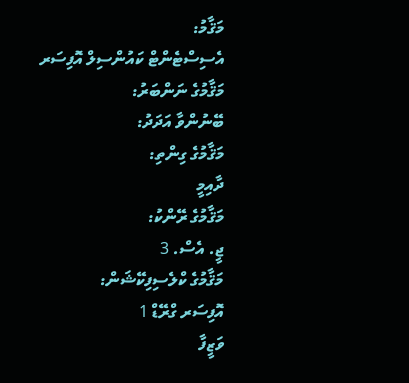މަޤާމު:
އެސިސްޓެންޓް ކައުންސިލް އޮފިސަރ
މަޤާމުގެ ނަންބަރު:
ބޭނުންވާ އަދަދު:
މަޤާމުގެ ގިންތި:
ދާއިމީ
މަޤާމުގެ ރޭންކު:
ޖީ. އެސް. 3
މަޤާމުގެ ކްލެސިފިކޭޝަން:
އޮފިސަރ ގްރޭޑް 1
ވަޒީފާ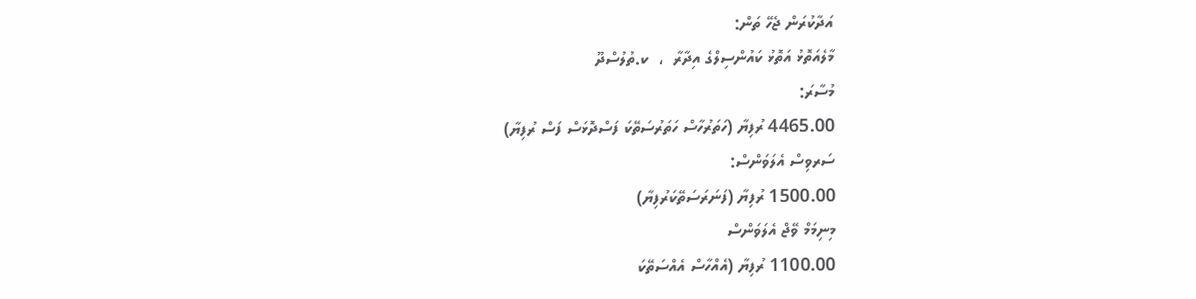އަދާކުރަން ޖެހޭ ތަން:
މާލެއަތޮޅު އަތޮޅު ކައުންސިލްގެ އިދާރާ  ،  ކ.ތުލުސްދޫ
މުސާރަ:
4465.00 ރުފިޔާ (ހަތަރުހާސް ހަތަރުސަތޭކަ ފަސްދޮޅަސް ފަސް ރުފިޔާ)
ސަރވިސް އެލަވަންސް:
1500.00 ރުފިޔާ (ފަނަރަސަތޭކަރުފިޔާ)
މިނިމަމް ވޭޖް އެލަވަންސް
1100.00 ރުފިޔާ (އެއްހާސް އެއްސަތޭކަ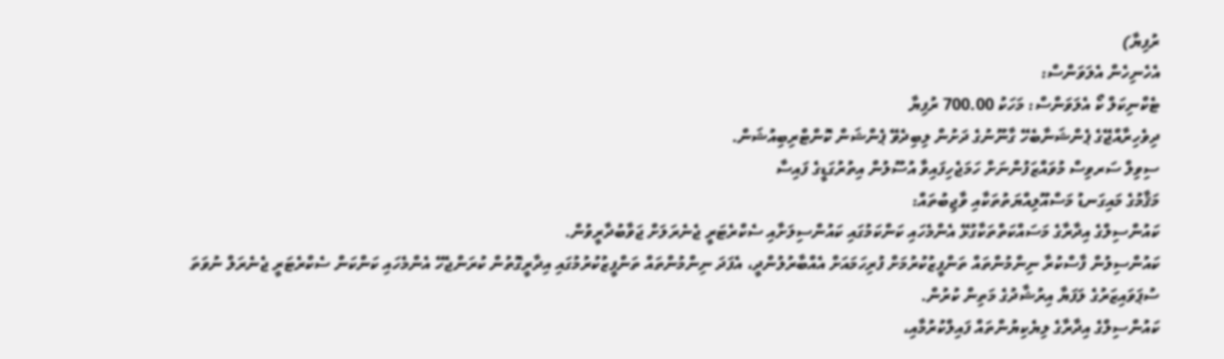ރުފިޔާ)
އެހެނިހެން އެލަވަންސް:
ޓެކްނިކަލް ކޯ އެލަވަންސް: މަހަކު 700.00 ރުފިޔާ
ދިވެހިރާއްޖޭގެ ޕެންޝަނާބެހޭ ގާނޫނުގެ ދަށުން ލިބިދެވޭ ޕެންޝަން ކޮންޓްރިބިއުޝަން.
ސިވިލް ސަރވިސް މުވައްޒަފުންނަށް ހަމަޖެހިފައިވާ އުސޫލުން އިތުރުގަޑީގެ ފައިސާ
މަޤާމުގެ މައިގަނޑު މަސްއޫލިއްޔަތުތަކާއި ވާޖިބުތައް:
ކައުންސިލްގެ އިދާރާގެ މަސައްކަތްތަކާގުޅޭ އެންމެހައި ކަންކަމުގައި ކައުންސިލަށާއި ސެކްރެޓަރީ ޖެނެރަލަށް ޖަވާބުދާރީވުން.
ކައުންސިލުން ފާސްކުރާ ނިންމުންތައް ތަންފީޒުކުރުމަށް ފުރިހަމައަށް އެއްބާރުލުންދީ، އެފަދަ ނިންމުންތައް ތަންފީޒުކުރުމުގައި އިދާރީގޮތުން ކުރަންޖެހޭ އެންމެހައި ކަންކަން ސެކްރެޓަރީ ޖެނެރަލް ނުވަތަ ސުޕަވައިޒަރުގެ ލަފަޔާ އިރުޝާދުގެ މަތިން ކުރުން.
ކައުންސިލްގެ އިދާރާގެ ލިޔެކިޔުންތައް ފައިލްކުރުމާއި،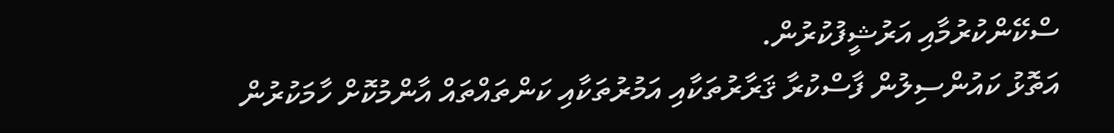ސްކޭންކުރުމާއި އަރުޝީފުކުރުން.
އަތޮޅު ކައުންސިލުން ފާސްކުރާ ޤަރާރުތަކާއި އަމުރުތަކާއި ކަންތައްތައް އާންމުކޮށް ހާމަކުރުން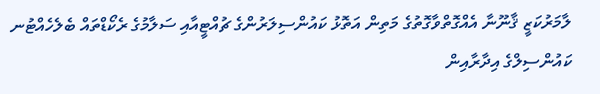ލާމަރުކަޒީ ޤާނޫނާ އެއްގޮތްވާގޮތުގެ މަތިން އަތޮޅު ކައުންސިލަރުންގެ ޗުއްޓީއާއި ސަލާމުގެ ރެކޯޑްތައް ބެލެހެއްޓުނ
ކައުންސިލްގެ އިދާރާއިން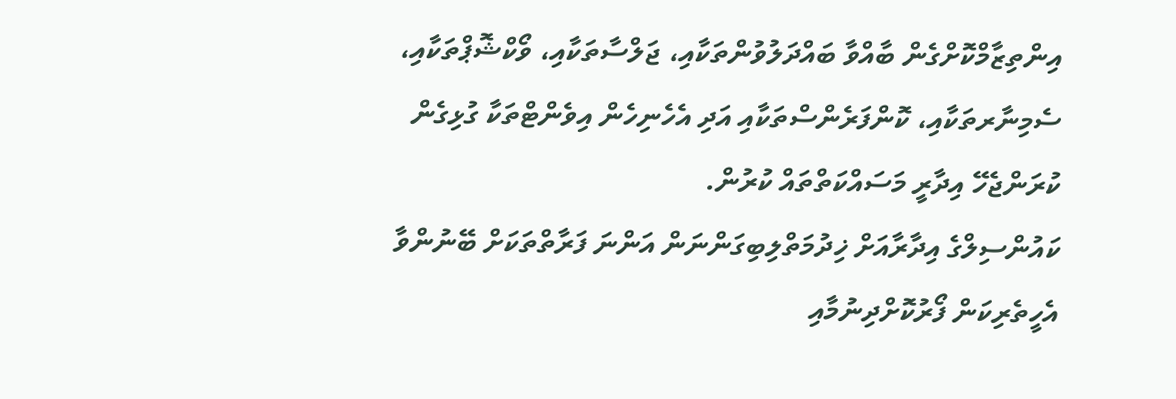އިންތިޒާމްކޮށްގެން ބާއްވާ ބައްދަލުވުންތަކާއި، ޖަލްސާތަކާއި، ވޯކްޝޮޕްތަކާއި، ސެމިނާރތަކާއި، ކޮންފަރެންސްތަކާއި އަދި އެހެނިހެން އިވެންޓްތަކާ ގުޅިގެން ކުރަންޖެހޭ އިދާރީ މަސައްކަތްތައް ކުރުން.
ކައުންސިލްގެ އިދާރާއަށް ޚިދުމަތްލިބިގަންނަން އަންނަ ފަރާތްތަކަށް ބޭނުންވާ އެހީތެރިކަން ފޯރުކޮށްދިނުމާއި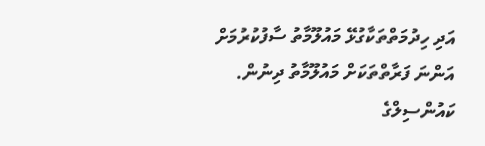އަދި ހިދުމަތްތަކާގުޅޭ މައުލޫމާތު ސާފުކުރުމަށް އަންނަ ފަރާތްތަކަށް މައުލޫމާތު ދިނުން.
ކައުންސިލްގެ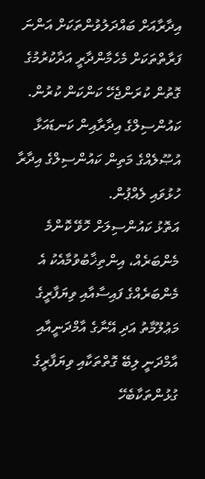އިދާރާއަށް ބައްދަލުވުންތަކަށް އަންނަ ފަރާތްތަކަށް މެހެމާންދާރީ އަދާކުރުމުގެ ގޮތުން ކުރަންޖެހޭ ކަންކަން ކުރުން.
ކައުންސިލްގެ އިދާރާއިން ކަނޑައަޅާ އުޞޫލެއްގެ މަތިން ކައުންސިލްގެ އިދާރާ ހުޅުވައި ލެއްޕުން.
އަތޮޅު ކައުންސިލަށް ހޮވޭ ކޮންމެ މެންބަރެއް، އިންތިޚާބުވުމާއެކު އެ މެންބަރެއްގެ ފައިސާއާއި ވިޔަފާރީގެ މަޢުލޫމާތު އަދި އޭނާގެ އާމްދަނީއާއި އާމްދަނީ ލިބޭ ގޮތްތަކާއި ވިޔަފާރީގެ ގުޅުންތަކާބެހޭ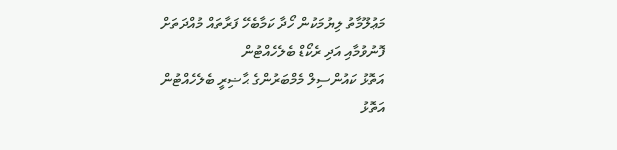މަޢުލޫމާތު ލިޔުމަކުން ހޯދާ ކަމާބެހޭ ފަރާތައް މުއްދަތަށް ފޮނުވުމާއި އަދި ރެކޯޑް ބެލެހެއްޓުން
އަތޮޅު ކައުންސިލް މެމްބަރުންގެ ޙާޟިރީ ބެލެހެއްޓުން
އަތޮޅު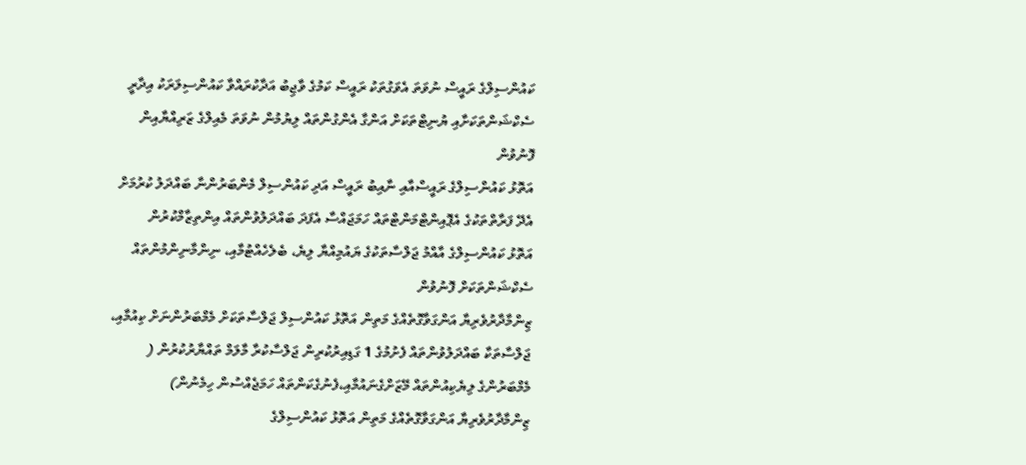ކައުންސިލްގެ ރައީސް ނުވަތަ އެވަގުތަކު ރައީސް ކަމުގެ ވާޖިބު އަދާކުރައްވާ ކައުންސިލަރަކު އިދާރީ ސެކްޝަންތަކަށާއި ޔުނިޓްތަކަށް އަންގާ އެންގުންތައް ލިޔުމުން ނުވަތަ މެއިލްގެ ޒަރިއްޔާއިން ފޮނުވުން
އަތޮޅު ކައުންސިލްގެ ރައީސްއާއި ނާއިބު ރައީސް އަދި ކައުންސިލް މެންބަރުންނާ ބައްދަލު ކުރުމަށް އެދޭ ފަރާތްތަކުގެ އެޕޮއިންޓްމަންޓްތައް ހަމަޖައްސާ އެފަދަ ބައްދަލުވުންތައް އިންތިޒާމްކުރުން
އަތޮޅު ކައުންސިލްގެ އާއްމު ޖަލްސާތަކުގެ ޔައުމިއްޔާ ލިޔެ، ބެލެހެއްޓުމާއި، ނިންމާނިންމުންތައް ސެކްޝަންތަކަށް ފޮނުވުން
ޒިންމާދާރުވެރިޔާ އަންގަވާގޮތެއްގެ މަތިން އަތޮޅު ކައުންސިލް ޖަލްސާތަކަށް މެމްބަރުންނަށް ކިއުމާއި، ޖަލްސާތަކާ ބައްދަލުވުންތައް ފެށުމުގެ 1 ގަޑިއިރުކުރިން ޖަލްސާކުރާ މާލަމް ތައްޔާރުކުރުން ( މެމްބަރުންގެ ލިޔެކިއުންތައް މޭޒަށްގެނައުމާއި،ފެނުގެކަންތައް ހަމަޖެއްސުން ހިމެނުން)
ޒިންމާދާރުވެރިޔާ އަންގަވާގޮތެއްގެ މަތިން އަތޮޅު ކައުންސިލްގެ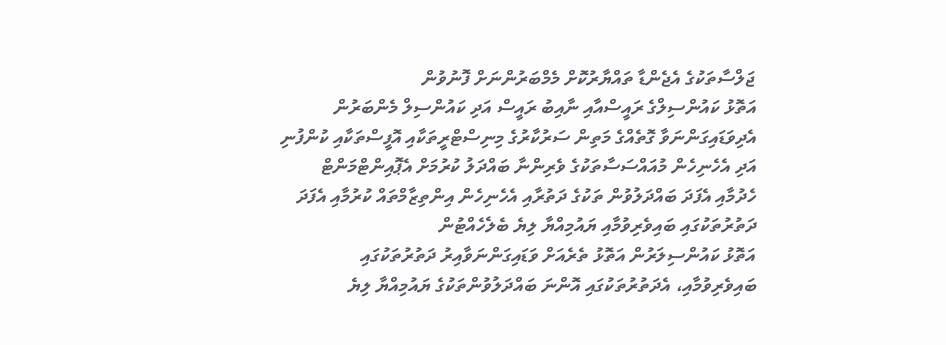ޖަލްސާތަކުގެ އެޖެންޑާ ތައްޔާރުކޮށް މެމްބަރުންނަށް ފޮނުވުން
އަތޮޅު ކައުންސިލްގެ ރައީސްއާއި ނާއިބު ރައީސް އަދި ކައުންސިލް މެންބަރުން އެދިވަޑައިގަންނަވާ ގޮތެއްގެ މަތިން ސަރުކާރުގެ މިނިސްޓްރީތަކާއި އޮފީސްތަކާއި ކުންފުނި އަދި އެހެނިހެން މުއައްސަސާތަކުގެ ވެރިންނާ ބައްދަލު ކުރުމަށް އެޕޮއިންޓްމަންޓް ހެދުމާއި އެފަދަ ބައްދަލުވުން ތަކުގެ ދަތުރާއި އެހެނިހެން އިންތިޒާމްތައް ކުރުމާއި އެފަދަ ދަތުރުތަކުގައި ބައިވެރިވުމާއި ޔައުމިއްޔާ ލިޔެ ބެލެހެއްޓުން
އަތޮޅު ކައުންސިލަރުން އަތޮޅު ތެރެއަށް ވަޑައިގަންނަވާއިރު ދަތުރުތަކުގައި ބައިވެރިވުމާއި، އެދަތުރުތަކުގައި އޮންނަ ބައްދަލުވުންތަކުގެ ޔައުމިއްޔާ ލިޔެ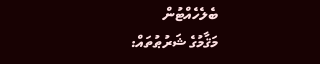ބެލެހެއްޓުން
މަޤާމުގެ ޝަރުޠުތައް: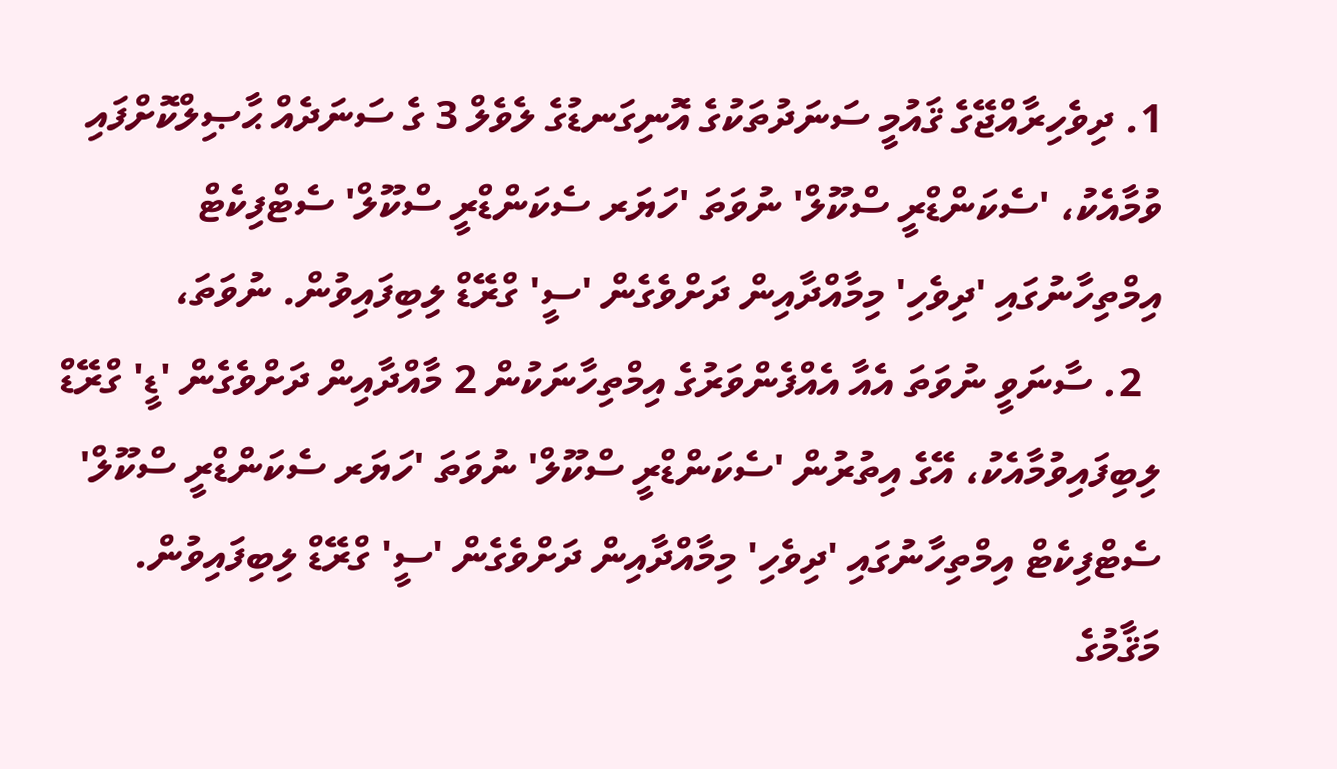1. ދިވެހިރާއްޖޭގެ ޤައުމީ ސަނަދުތަކުގެ އޮނިގަނޑުގެ ލެވެލް 3 ގެ ސަނަދެއް ޙާޞިލްކޮށްފައި ވުމާއެކު، 'ސެކަންޑްރީ ސްކޫލް' ނުވަތަ 'ހަޔަރ ސެކަންޑްރީ ސްކޫލް' ސެޓްފިކެޓް އިމްތިހާނުގައި 'ދިވެހި' މިމާއްދާއިން ދަށްވެގެން 'ސީ' ގްރޭޑް ލިބިފައިވުން. ނުވަތަ،
  2. ސާނަވީ ނުވަތަ އެއާ އެއްފެންވަރުގެ އިމްތިހާނަކުން 2 މާއްދާއިން ދަށްވެގެން 'ޑީ' ގްރޭޑް ލިބިފައިވުމާއެކު، އޭގެ އިތުރުން 'ސެކަންޑްރީ ސްކޫލް' ނުވަތަ 'ހަޔަރ ސެކަންޑްރީ ސްކޫލް' ސެޓްފިކެޓް އިމްތިހާނުގައި 'ދިވެހި' މިމާއްދާއިން ދަށްވެގެން 'ސީ' ގްރޭޑް ލިބިފައިވުން.
މަޤާމުގެ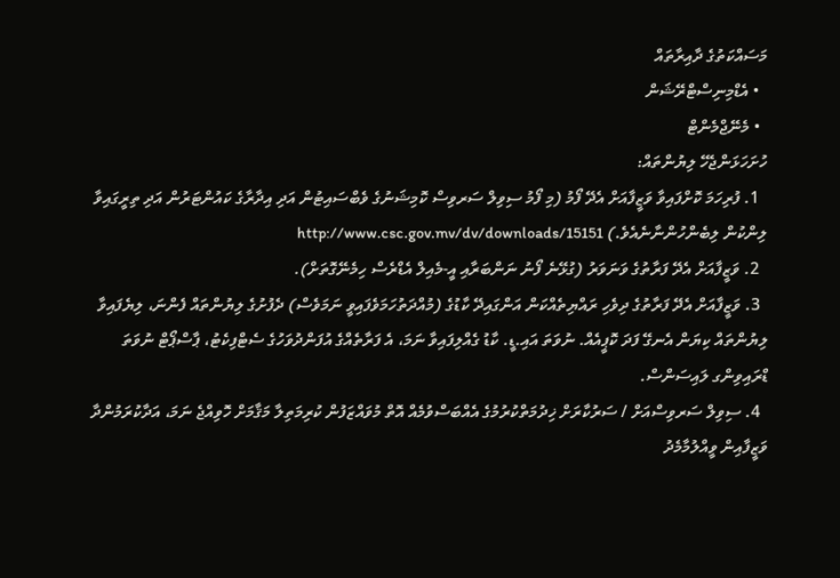މަސައްކަތުގެ ދާއިރާތައް
  • އެޑްމިނިސްޓްރޭޝަން
  • މެނޭޖްމެންޓް
ހުށަހަޅަންޖެހޭ ލިޔުންތައް:
  1. ފުރިހަމަ ކޮށްފައިވާ ވަޒީފާއަށް އެދޭ ފޯމު (މި ފޯމު ސިވިލް ސަރވިސް ކޮމިޝަނުގެ ވެބްސައިޓުން އަދި އިދާރާގެ ކައުންޓަރުން އަދި ތިރީގައިވާ ލިންކުން ލިބެންހުންނާނެއެވެ.) http://www.csc.gov.mv/dv/downloads/15151
  2. ވަޒީފާއަށް އެދޭ ފަރާތުގެ ވަނަވަރު (ގުޅޭނެ ފޯނު ނަންބަރާއި އީ-މެއިލް އެޑްރެސް ހިމެނޭގޮތަށް).
  3. ވަޒީފާއަށް އެދޭ ފަރާތުގެ ދިވެހި ރައްޔިތެއްކަން އަންގައިދޭ ކާޑުގެ (މުއްދަތުހަމަވެފައިވީ ނަމަވެސް) ދެފުށުގެ ލިޔުންތައް ފެންނަ، ލިޔެފައިވާ ލިޔުންތައް ކިޔަން އެނގޭ ފަދަ ކޮޕީއެއް. ނުވަތަ އައި.ޑީ. ކާޑު ގެއްލިފައިވާ ނަމަ، އެ ފަރާތެއްގެ އުފަންދުވަހުގެ ސެޓްފިކެޓު، ޕާސްޕޯޓް ނުވަތަ ޑްރައިވިންގ ލައިސަންސް.
  4. ސިވިލް ސަރވިސްއަށް / ސަރުކާރަށް ޚިދުމަތްކުރުމުގެ އެއްބަސްވުމެއް އޮތް މުވައްޒަފުން ކުރިމަތިލާ މަޤާމަށް ހޮވިއްޖެ ނަމަ، އަދާކުރަމުންދާ ވަޒީފާއިން ވީއްލުމާމެދު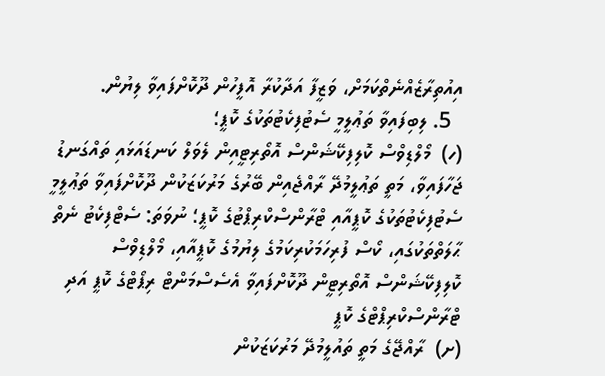އިއުތިރާޒެއްނެތްކަމަށް، ވަޒީފާ އަދާކުރާ އޮފީހުން ދޫކޮށްފައިވާ ލިޔުން.
  5. ލިބިފައިވާ ތަޢުލީމީ ސެޓުފިކެޓުތަކުގެ ކޮޕީ؛
(ހ)  މޯލްޑިވްސް ކޮލިފިކޭޝަންސް އޮތޯރިޓީއިން ލެވަލް ކަނޑައަޅައި ތައްގަނޑު ޖަހާފައިވާ، މަތީ ތަޢުލީމުދޭ ރާއްޖެއިން ބޭރުގެ މަރުކަޒަކުން ދޫކޮށްފައިވާ ތަޢުލީމީ ސެޓުފިކެޓުތަކުގެ ކޮޕީއާއި ޓްރާންސްކްރިޕްޓުގެ ކޮޕީ؛ ނުވަތަ: ސެޓްފިކެޓު ނެތް ޙާލަތްތަކުގައި، ކޯސް ފުރިހަމަކުރިކަމުގެ ލިޔުމުގެ ކޮޕީއާއި، މޯލްޑިވްސް ކޮލިފިކޭޝަންސް އޮތޯރިޓީން ދޫކޮށްފައިވާ އެސެސްމަންޓް ރިޕޯޓްގެ ކޮޕީ އަދި ޓްރާންސްކްރިޕްޓްގެ ކޮޕީ
(ށ)  ރާއްޖޭގެ މަތީ ތައުލީމުދޭ މަރުކަޒަކުން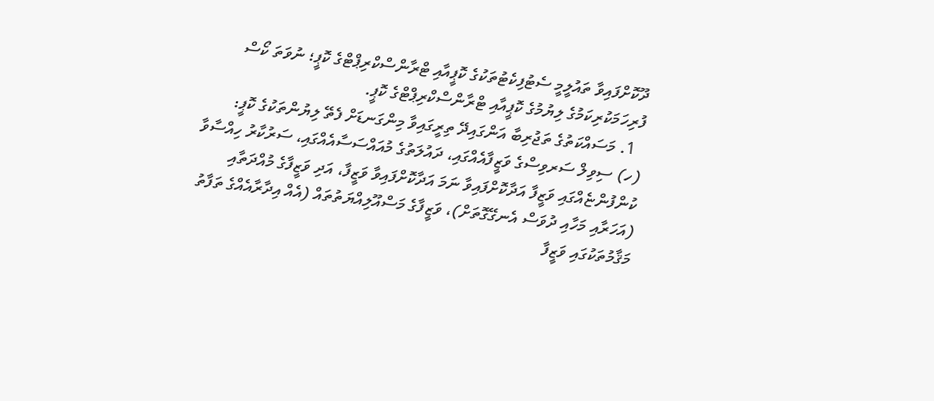ދޫކޮށްފައިވާ ތައުލީމީ ސެޓުފިކެޓުތަކުގެ ކޮޕީއާއި ޓްރާންސްކްރިޕްޓްގެ ކޮޕީ؛ ނުވަތަ ކޯސް ފުރިހަމަކުރިކަމުގެ ލިޔުމުގެ ކޮޕީއާއި ޓްރާންސްކްރިޕްޓްގެ ކޮޕީ.
  1. މަސައްކަތުގެ ތަޖުރިބާ އަންގައިދޭ ތިރީގައިވާ މިންގަނޑަށް ފެތޭ ލިޔުންތަކުގެ ކޮޕީ:
(ހ) ސިވިލް ސަރވިސްގެ ވަޒީފާއެއްގައި، ދައުލަތުގެ މުއައްސަސާއެއްގައި، ސަރުކާރު ހިއްސާވާ ކުންފުންޏެއްގައި ވަޒީފާ އަދާކޮށްފައިވާ ނަމަ އަދާކޮށްފައިވާ ވަޒީފާ، އަދި ވަޒީފާގެ މުއްދަތާއި (އަހަރާއި މަހާއި ދުވަސް އެނގޭގޮތަށް)، ވަޒީފާގެ މަސްއޫލިއްޔަތުތައް (އެއް އިދާރާއެއްގެ ތަފާތު މަޤާމުތަކުގައި ވަޒީފާ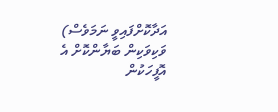އަދާކޮށްފައިވީ ނަމަވެސް) ވަކިވަކިން ބަޔާންކޮށް އެ އޮފީހަކުން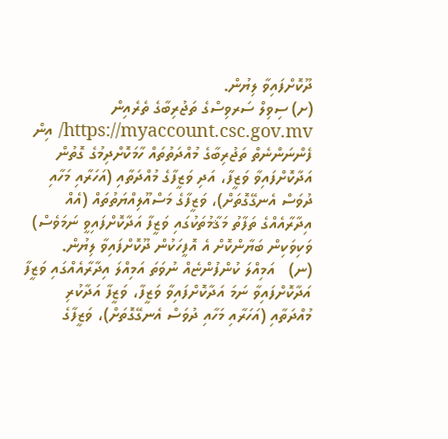ދޫކޮށްފައިވާ ލިޔުން.
(ށ) ސިވިލް ސަރވިސްގެ ތަޖުރިބާގެ ތެރެއިން https://myaccount.csc.gov.mv/ އިން ފެންނަންނެތް ތަޖުރިބާގެ މުއްދަތުތައް ހާމަކޮށްދިމުގެ ގޮތުން އަދާކޮށްފައިވާ ވަޒީފާ، އަދި ވަޒީފާގެ މުއްދަތާއި (އަހަރާއި މަހާއި ދުވަސް އެނގޭގޮތަށް)، ވަޒީފާގެ މަސްއޫލިއްޔަތުތައް (އެއް އިދާރާއެއްގެ ތަފާތު މަޤާމުތަކުގައި ވަޒީފާ އަދާކޮށްފައިވީ ނަމަވެސް) ވަކިވަކިން ބަޔާންކޮށް އެ އޮފީހަކުން ދޫކޮށްފައިވާ ލިޔުން.
(ނ)   އަމިއްލަ ކުންފުންޏެއް ނުވަތަ އަމިއްލަ އިދާރާއެއްގައި ވަޒީފާ އަދާކޮށްފައިވާ ނަމަ އަދާކޮށްފައިވާ ވަޒީފާ، ވަޒީފާ އަދާކުރި މުއްދަތާއި (އަހަރާއި މަހާއި ދުވަސް އެނގޭގޮތަށް)، ވަޒީފާގެ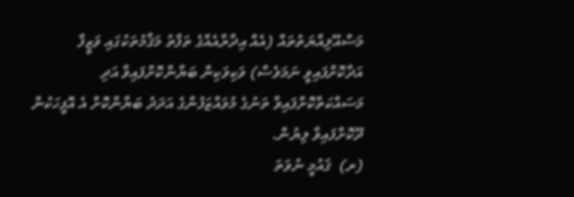މަސްއޫލިއްޔަތުތައް (އެއް އިދާރާއެއްގެ ތަފާތު މަޤާމުތަކުގައި ވަޒީފާ އަދާކޮށްފައިވީ ނަމަވެސް) ވަކިވަކިން ބަޔާންކޮށްފައިވާ އަދި މަސައްކަތްކޮށްފައިވާ ތަނުގެ މުވައްޒަފުންގެ އަދަދު ބަޔާންކޮށް އެ އޮފީހަކުން ދޫކޮށްފައިވާ ލިޔުން.
(ރ)  ޤައުމީ ނުވަތަ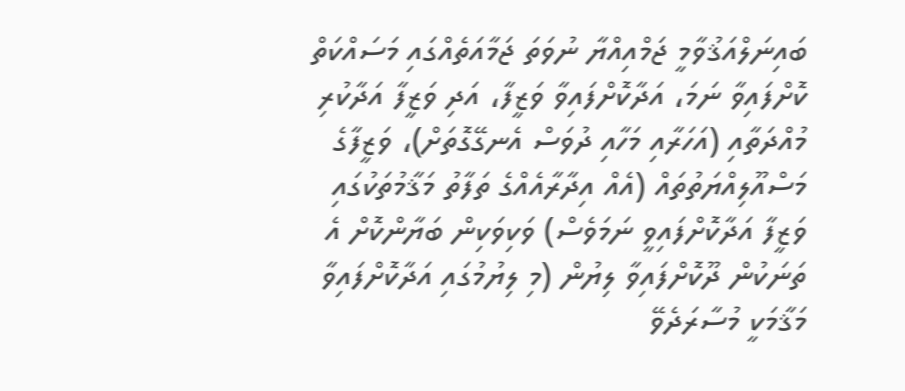ބައިނަލްއަޤުވާމީ ޖަމްއިއްޔާ ނުވަތަ ޖަމާއަތެއްގައި މަސައްކަތް ކޮށްފައިވާ ނަމަ، އަދާކޮށްފައިވާ ވަޒީފާ، އަދި ވަޒީފާ އަދާކުރި މުއްދަތާއި (އަހަރާއި މަހާއި ދުވަސް އެނގޭގޮތަށް)، ވަޒީފާގެ މަސްއޫލިއްޔަތުތައް (އެއް އިދާރާއެއްގެ ތަފާތު މަޤާމުތަކުގައި ވަޒީފާ އަދާކޮށްފައިވީ ނަމަވެސް) ވަކިވަކިން ބަޔާންކޮށް އެ ތަނަކުން ދޫކޮށްފައިވާ ލިޔުން (މި ލިޔުމުގައި އަދާކޮށްފައިވާ މަޤާމަކީ މުސާރަދެވޭ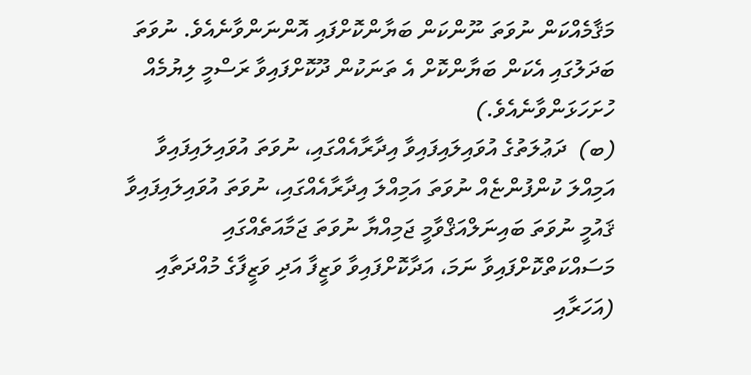މަޤާމެއްކަން ނުވަތަ ނޫންކަން ބަޔާންކޮށްފައި އޮންނަންވާނެއެވެ. ނުވަތަ ބަދަލުގައި އެކަން ބަޔާންކޮށް އެ ތަނަކުން ދޫކޮށްފައިވާ ރަސްމީ ލިޔުމެއް ހުށަހަޅަންވާނެއެވެ.)
(ބ)  ދަޢުލަތުގެ އުވައިލައިފައިވާ އިދާރާއެއްގައި، ނުވަތަ އުވައިލައިފައިވާ އަމިއްލަ ކުންފުންޏެއް ނުވަތަ އަމިއްލަ އިދާރާއެއްގައި، ނުވަތަ އުވައިލައިފައިވާ ޤައުމީ ނުވަތަ ބައިނަލްއަޤްވާމީ ޖަމިއްޔާ ނުވަތަ ޖަމާއަތެއްގައި މަސައްކަތްކޮށްފައިވާ ނަމަ، އަދާކޮށްފައިވާ ވަޒީފާ އަދި ވަޒީފާގެ މުއްދަތާއި (އަހަރާއި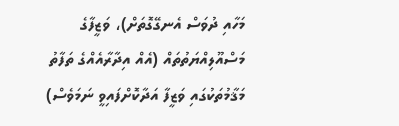މަހާއި ދުވަސް އެނގޭގޮތަށް)، ވަޒީފާގެ މަސްއޫލިއްޔަތުތައް (އެއް އިދާރާއެއްގެ ތަފާތު މަޤާމުތަކުގައި ވަޒީފާ އަދާކޮށްފައިވީ ނަމަވެސް)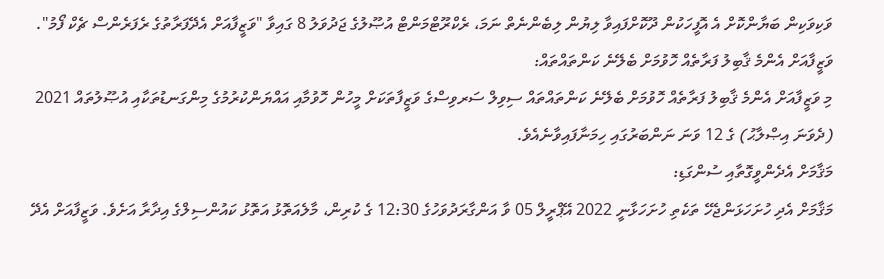ވަކިވަކިން ބަޔާންކޮށް އެ އޮފީހަކުން ދޫކޮށްފައިވާ ލިޔުން ލިބެންނެތް ނަމަ، ރެކްރޫޓްމަންޓް އުޞޫލުގެ ޖަދުވަލު 8 ގައިވާ "ވަޒީފާއަށް އެދޭފަރާތުގެ ރެފަރެންސް ޗެކް ފޯމު".
ވަޒީފާއަށް އެންމެ ޤާބިލު ފަރާތެއް ހޮވުމަށް ބެލޭނެ ކަންތައްތައް:
މި ވަޒީފާއަށް އެންމެ ޤާބިލު ފަރާތެއް ހޮވުމަށް ބެލޭނެ ކަންތައްތައް ސިވިލް ސަރވިސްގެ ވަޒީފާތަކަށް މީހުން ހޮވުމާއި އައްޔަންކުރުމުގެ މިންގަނޑުތަކާއި އުޞޫލުތައް 2021 (ދެވަނަ އިޞްލާޙު) ގެ 12 ވަނަ ނަންބަރުގައި ހިމަނާފައިވާނެއެވެ.
މަޤާމަށް އެދެންވީގޮތާއި ސުންގަޑި:
މަޤާމަށް އެދި ހުށަހަޅަންޖެހޭ ތަކެތި ހުށަހަޅާނީ 2022 އޭޕްރީލް 05 ވާ އަންގާރަދުވަހުގެ 12:30 ގެ ކުރިން، މާލެއަތޮޅު އަތޮޅު ކައުންސިލްގެ އިދާރާ އަށެވެ. ވަޒީފާއަށް އެދޭ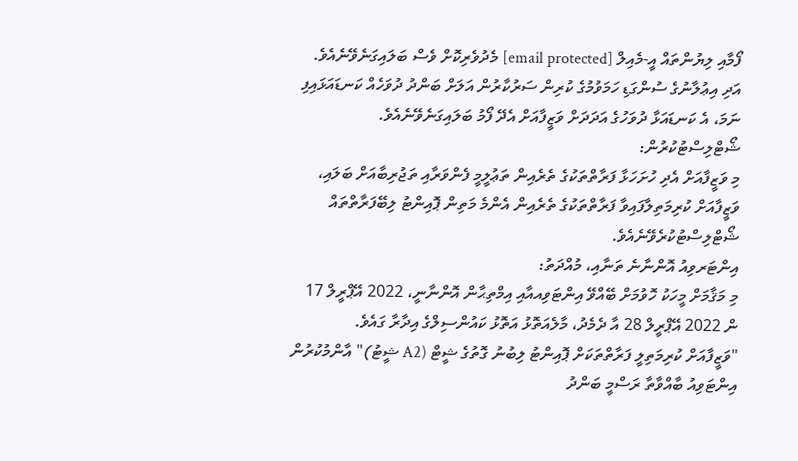ފޯމާއި ލިޔުންތައް އީ-މެއިލް [email protected] މެދުވެރިކޮށް ވެސް ބަލައިގަނެވޭނެއެވެ.
އަދި އިޢުލާނުގެ ސުންގަޑި ހަމަވުމުގެ ކުރިން ސަރުކާރުން އަލަށް ބަންދު ދުވަހެއް ކަނޑައަޅައިފި ނަމަ، އެ ކަނޑައަޅާ ދުވަހުގެ އަދަދަށް ވަޒީފާއަށް އެދޭ ފޯމު ބަލައިގަނެވޭނެއެވެ.
ޝޯޓްލިސްޓުކުރުން:
މި ވަޒީފާއަށް އެދި ހުށަހަޅާ ފަރާތްތަކުގެ ތެރެއިން ތަޢުލީމީ ފެންވަރާއި ތަޖުރިބާއަށް ބަލައި، ވަޒީފާއަށް ކުރިމަތިލާފައިވާ ފަރާތްތަކުގެ ތެރެއިން އެންމެ މަތިން ޕޮއިންޓު ލިބޭފަރާތްތައް ޝޯޓްލިސްޓުކުރެވޭނެއެވެ.
އިންޓަރވިއު އޮންނާނެ ތަނާއި، މުއްދަތު:
މި މަޤާމަށް މީހަކު ހޮވުމަށް ބޭއްވޭ އިންޓަވިއއާއި އިމްތިޙާން އޮންނާނީ، 2022 އޭޕްރީލް 17 ން 2022 އޭޕްރީލް 28 އާ ދެމެދު، މާލެއަތޮޅު އަތޮޅު ކައުންސިލްގެ އިދާރާ ގައެވެ.
"ވަޒީފާއަށް ކުރިމަތިލީ ފަރާތްތަކަށް ޕޮއިންޓު ލިބުނު ގޮތުގެ ޝީޓް (A2 ޝީޓު)" އާންމުކުރުން
އިންޓަވިއު ބާއްވާތާ ރަސްމީ ބަންދު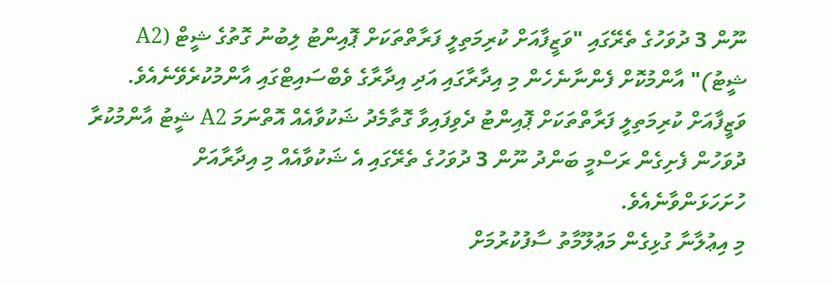ނޫން 3 ދުވަހުގެ ތެރޭގައި "ވަޒީފާއަށް ކުރިމަތިލީ ފަރާތްތަކަށް ޕޮއިންޓު ލިބުނު ގޮތުގެ ޝީޓް (A2 ޝީޓު)" އާންމުކޮށް ފެންނާނެހެން މި އިދާރާގައި އަދި އިދާރާގެ ވެބްސައިޓްގައި އާންމުކުރެވޭނެއެވެ. ވަޒީފާއަށް ކުރިމަތިލީ ފަރާތްތަކަށް ޕޮއިންޓު ދެވިފައިވާ ގޮތާމެދު ޝަކުވާއެއް އޮތްނަމަ A2 ޝީޓު އާންމުކުރާ ދުވަހުން ފެށިގެން ރަސްމީ ބަންދު ނޫން 3 ދުވަހުގެ ތެރޭގައި އެ ޝަކުވާއެއް މި އިދާރާއަށް ހުށަހަޅަންވާނެއެވެ.
މި އިޢުލާނާ ގުޅިގެން މަޢުލޫމާތު ސާފުކުރުމަށް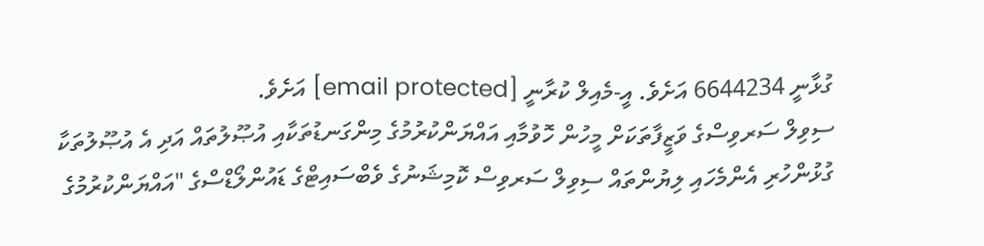ގުޅާނީ 6644234 އަށެވެ. އީ-މެއިލް ކުރާނީ [email protected] އަށެވެ.
ސިވިލް ސަރވިސްގެ ވަޒީފާތަކަށް މީހުން ހޮވުމާއި އައްޔަންކުރުމުގެ މިންގަނޑުތަކާއި އުޞޫލުތައް އަދި އެ އުޞޫލުތަކާ ގުޅުންހުރި އެންމެހައި ލިޔުންތައް ސިވިލް ސަރވިސް ކޮމިޝަނުގެ ވެބްސައިޓްގެ ޑައުންލޯޑްސްގެ "އައްޔަންކުރުމުގެ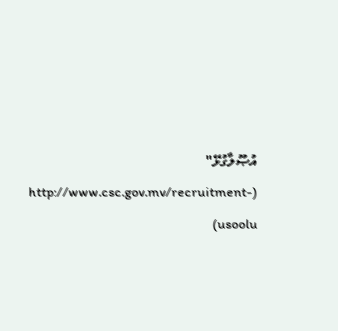އުޞޫލާގުޅޭ" (http://www.csc.gov.mv/recruitment-usoolu)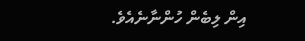އިން ލިބެން ހުންނާނެއެވެ.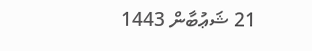21 ޝަޢުބާން 1443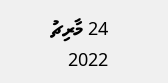24 މާރިޗު 2022